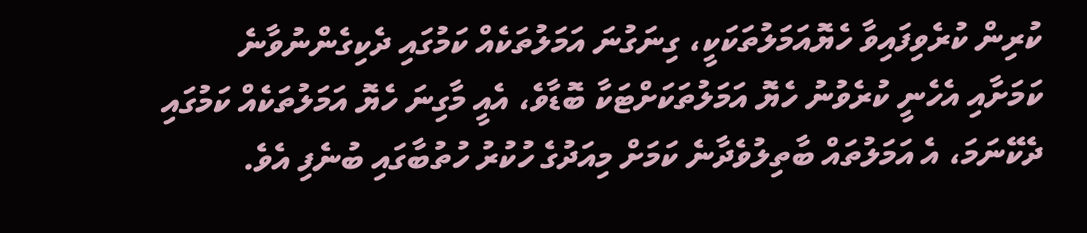ކުރިން ކުރެވިފައިވާ ހެޔޮއަމަލުތަކަކީ، ގިނަގުނަ އަމަލުތަކެއް ކަމުގައި ދެކިގެންނުވާނެ ކަމަށާއި އެހެނީ ކުރެވުނު ހެޔޮ އަމަލުތަކަށްޓަކާ ބޮޑާވެ، އެއީ މާގިނަ ހެޔޮ އަމަލުތަކެއް ކަމުގައި ދެކޭނަމަ، އެ އަމަލުތައް ބާތިލުވެދާނެ ކަމަށް މިއަދުގެ ހުކުރު ހުތުބާގައި ބުނެފި އެވެ.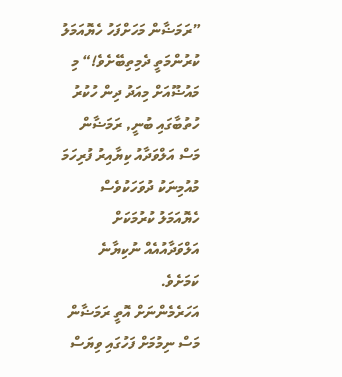”ރަމަޟާން މަހަށްފަހު ހެޔޮއަމަލު ކުރުންމަތީ ދެމިތިބޭށެވެ!“ މި މައުޟޫއަށް މިއަދު ދިން ހުކުރު ހުތުބާގައި ބުނީ, ރަމަޟާން މަސް އަލްވަދާއު ކިޔާއިރު ފުރިހަމަ މުއުމިނަކު ދުވަހަކުވެސް ހެޔޮއަމަލު ކުރުމަކަށް އަލްވަދާއުއެއް ނުކިޔާނެ ކަމަށެވެ.
އަހަރެމެންނަށް އޮތީ ރަމަޟާން މަސް ނިމުމަށް ފަހުގައި ވިޔަސް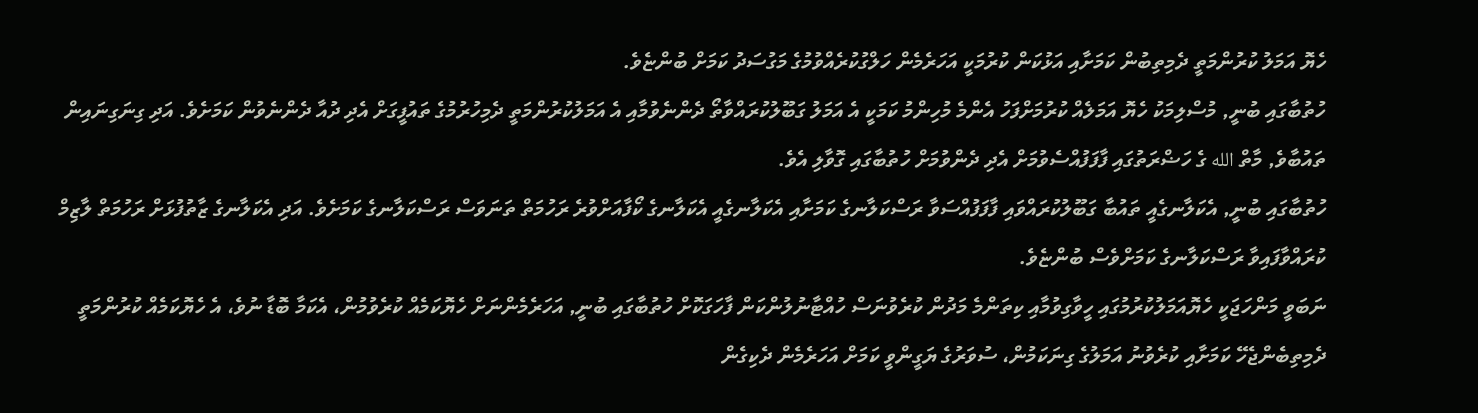ހެޔޮ އަމަލު ކުރުންމަތީ ދެމިތިބުން ކަމަށާއި އަޅުކަން ކުރުމަކީ އަހަރެމެން ހަލްގުކުރެއްވުމުގެ މަގުސަދު ކަމަށް ބުންޏެވެ.
ހުތުބާގައި ބުނީ, މުސްލިމަކު ހެޔޮ އަމަލެއް ކުރުމަށްފަހު އެންމެ މުހިންމު ކަމަކީ އެ އަމަލު ގަބޫލުކުރައްވާތޯ ދެންނެވުމާއި އެ އަމަލުކުރުންމަތީ ދެމިހުރުމުގެ ތައުފީގަށް އެދި ދުއާ ދެންނެވުން ކަމަށެވެ. އަދި ގިނަގިނައިން ތައުބާވެ, މާތް الله ގެ ހަޟްރަތުގައި ފާފަފުއްސެވުމަށް އެދި ދެންވުމަށް ހުތުބާގައި ގޮވާލި އެވެ.
ހުތުބާގައި ބުނީ, އެކަލާނގެއީ ތައުބާ ގަބޫލުކުރައްވައި ފާފަފުއްސަވާ ރަސްކަލާނގެ ކަމަށާއި އެކަލާނގެއީ އެކަލާނގެ ކޯފާއަށްވުރެ ރަހުމަތް ތަނަވަސް ރަސްކަލާނގެ ކަމަށެވެ. އަދި އެކަލާނގެ ޒާތުފުޅަށް ރަހުމަތް ލާޒިމް ކުރައްވާފައިވާ ރަސްކަލާނގެ ކަމަށްވެސް ބުންޏެވެ.
ނަބަވީ މަންހަޖަކީ ހެޔޮއަމަލުކުރުމުގައި ހީވާގިވުމާއި ކިތަންމެ މަދުން ކުރެވުނަސް ހުއްޓާނުލުންކަން ފާހަގަކޮށް ހުތުބާގައި ބުނީ, އަހަރެމެންނަށް ހެޔޮކަމެއް ކުރެވުމުން، އެކަމާ ބޮޑާ ނުވެ، އެ ހެޔޮކަމެއް ކުރުންމަތީ ދެމިތިބެންޖެހޭ ކަމަށާއި ކުރެވުނު އަމަލުގެ ގިނަކަމުން، ސުވަރުގެ ޔަގީންވީ ކަމަށް އަހަރެމެން ދެކިގެން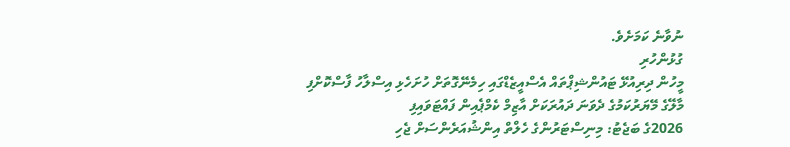ނުވާނެ ކަމަށެވެ.
ގުޅުންހުރި
މީހުން ދިރިއުޅޭ ޓައުންޝިޕްތައް އެސްއީޒެޑްގައި ހިމެނޭގޮތަށް ހުށަހެޅި އިސްލާހު ފާސްކޮށްފި
މާލޭގެ މޭޔަރުކަމުގެ ދެވަނަ ދައުރަކަށް އާޒިމް ކެމްޕެއިން ފައްޓަވައިފި
2026ގެ ބަޖެޓު: މިނިސްޓަރުންގެ ހެލްތް އިންޝުއަރެންސަށް ޖެހި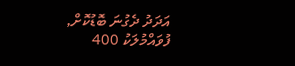އަދަދު ދެގުނަ ބޮޑުކޮށް,
ފުވައްމުލަކު 400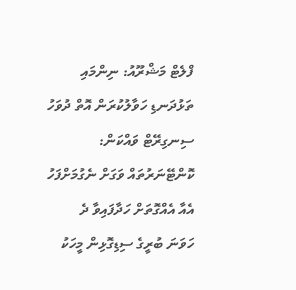ފްލެޓް މަޝްރޫއު: ނިންމައި ތަޅުދަނޑި ހަވާލުކުރަން އޮތް ދުވަހު
ސިނގިރޭޓް ވައްކަން: ކޮންޓޭނަރުތައް ވަގަށް ނެގުމަށްފަހު އެއާ އެއްގޮތަށް ހަދާފައިވާ ދެ
ހަވަނަ ބުރީގެ ސިޑިގޮޅިން މީހަކު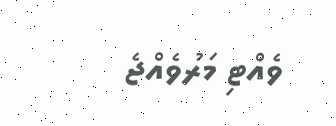ވެއްޓި މަރުވެއްޖެ